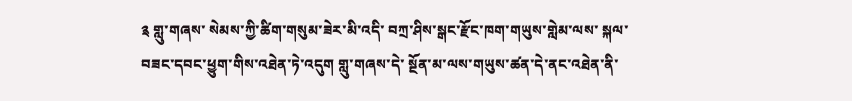༉ གླུ་གཞས་ སེམས་ཀྱི་ཚིག་གསུམ་ཟེར་མི་འདི་ བཀྲ་ཤིས་སྒང་རྫོང་ཁག་གཡུས་གླེམ་ལས་ སྐལ་བཟང་དབང་ཕྱུག་གིས་འཐེན་ཏེ་འདུག གླུ་གཞས་དེ་ སྔོན་མ་ལས་གཡུས་ཚན་དེ་ནང་འཐེན་ནི་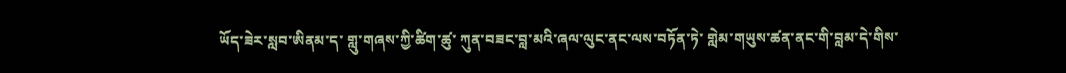ཡོད་ཟེར་སླབ་ཨིནམ་ད་ གླུ་གཞས་ཀྱི་ཚིག་ཚུ་ ཀུན་བཟང་བླ་མའི་ཞལ་ལུང་ནང་ལས་བཏོན་ཏེ་ གླེམ་གཡུས་ཚན་ནང་གི་བླམ་དེ་གིས་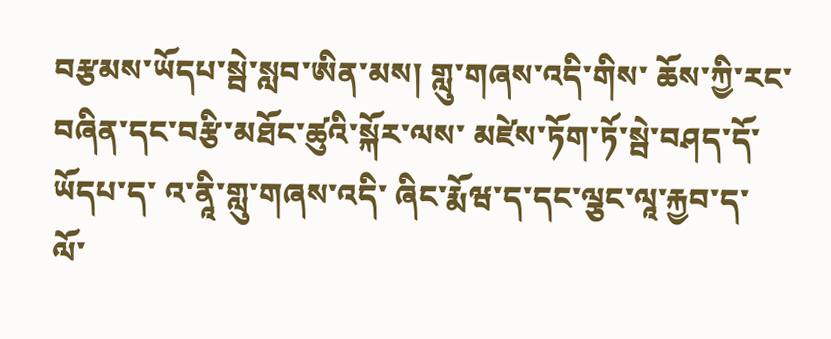བརྩམས་ཡོདཔ་སྦེ་སླབ་ཨིན་མས། གླུ་གཞས་འདི་གིས་ ཆོས་ཀྱི་རང་བཞིན་དང་བརྩི་མཐོང་ཚུའི་སྐོར་ལས་ མཛེས་ཏོག་ཏོ་སྦེ་བཤད་དོ་ཡོདཔ་ད་ འ་ནཱི་གླུ་གཞས་འདི་ ཞིང་རྨོཝ་ད་དང་ལྕང་ལཱ་རྐྱབ་ད་ ལོ་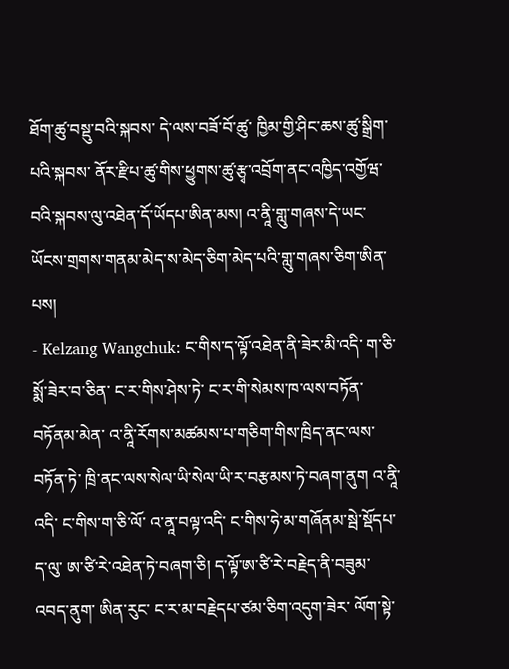ཐོག་ཚུ་བསྡུ་བའི་སྐབས་ དེ་ལས་བཟོ་བོ་ཚུ་ ཁྱིམ་གྱི་ཤིང་ཆས་ཚུ་སྒྲིག་པའི་སྐབས་ ནོར་རྫིཔ་ཚུ་གིས་ཕྱུགས་ཚུ་རྩྭ་འབྲོག་ནང་འཁྱིད་འགྱོཝ་བའི་སྐབས་ལུ་འཐེན་དོ་ཡོདཔ་ཨིན་མས། འ་ནཱི་གླུ་གཞས་དེ་ཡང་ ཡོངས་གྲགས་གནམ་མེད་ས་མེད་ཅིག་མེད་པའི་གླུ་གཞས་ཅིག་ཨིན་པས།
- Kelzang Wangchuk: ང་གིས་ད་ལྟོ་འཐེན་ནི་ཟེར་མི་འདི་ ག་ཅི་སྨོ་ཟེར་བ་ཅིན་ ང་ར་གིས་ཤེས་ཏེ་ ང་ར་གི་སེམས་ཁ་ལས་བཏོན་བཏོནམ་མེན་ འ་ནཱི་རོགས་མཚམས་པ་གཅིག་གིས་ཁྲིད་ནང་ལས་བཏོན་ཏེ་ ཁྲི་ནང་ལས་སེལ་ཡི་སེལ་ཡི་ར་བརྩམས་ཏེ་བཞག་ནུག འ་ནཱི་འདི་ ང་གིས་ག་ཅི་ལོ་ འ་ནཱ་བལྟ་འདི་ ང་གིས་ཧེ་མ་གཞོནམ་སྦེ་སྡོདཔ་ད་ལུ་ ཨ་ཙི་རེ་འཐེན་ཏེ་བཞག་ཅི། ད་ལྟོ་ཨ་ཙི་རེ་བརྗེད་ནི་བཟུམ་འབད་ནུག་ ཨིན་རུང་ ང་ར་མ་བརྗེདཔ་ཙམ་ཅིག་འདུག་ཟེར་ ལོག་སྟེ་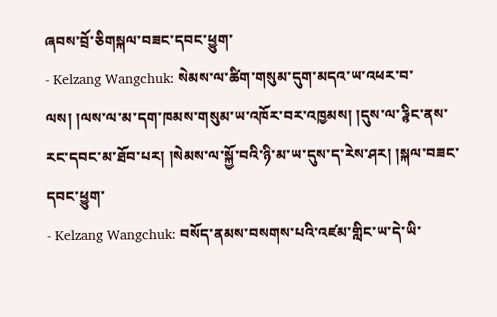ཞབས་བྲོ་ཅིགསྐལ་བཟང་དབང་ཕྱུག་
- Kelzang Wangchuk: སེམས་ལ་ཚིག་གསུམ་དུག་མདའ་ཡ་འཕར་བ་ལས། །ལས་ལ་མ་དག་ཁམས་གསུམ་ཡ་འཁོར་བར་འཁྱམས། །དུས་ལ་རྭྙིང་ནས་རང་དབང་མ་ཐོབ་པར། །སེམས་ལ་སྐྱོ་བའི་ཉི་མ་ཡ་དུས་ད་རེས་ཤར། །སྐལ་བཟང་དབང་ཕྱུག་
- Kelzang Wangchuk: བསོད་ནམས་བསགས་པའི་འཛམ་གླིང་ཡ་དེ་ཡི་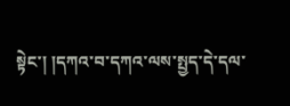སྟེང་། །དཀའ་བ་དཀའ་ལས་སྤྱད་དེ་དལ་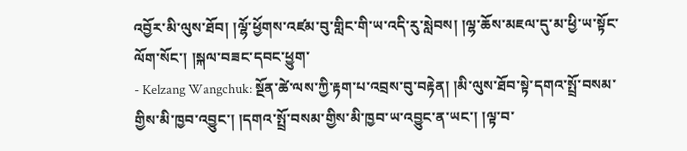འབྱོར་མི་ལུས་ཐོབ། །ལྷོ་ཕྱོགས་འཛམ་བུ་གླིང་གི་ཡ་འདི་རུ་སླེབས། །ལྷ་ཆོས་མཇལ་དུ་མ་ཕྱི་ཡ་སྟོང་ལོག་སོང་། །སྐལ་བཟང་དབང་ཕྱུག་
- Kelzang Wangchuk: སྔོན་ཚེ་ལས་ཀྱི་རྟག་པ་འབྲས་བུ་བརྟེན། །མི་ལུས་ཐོབ་སྟེ་དགའ་སྤྲོ་བསམ་གྱིས་མི་ཁྱབ་འབྱུང་། །དགའ་སྤྲོ་བསམ་གྱིས་མི་ཁྱབ་ཡ་འབྱུང་ན་ཡང་། །ལྟ་བ་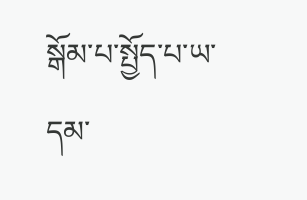སྒོམ་པ་སྤྱོད་པ་ཡ་དམ་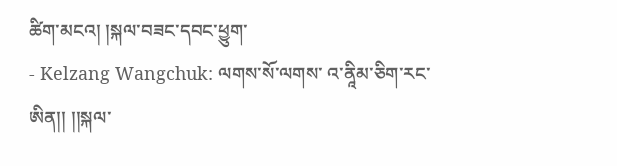ཚིག་མངའ། །སྐལ་བཟང་དབང་ཕྱུག་
- Kelzang Wangchuk: ལགས་སོ་ལགས་ འ་ནཱིམ་ཅིག་རང་ཨིན།། །།སྐལ་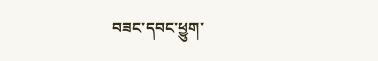བཟང་དབང་ཕྱུག་